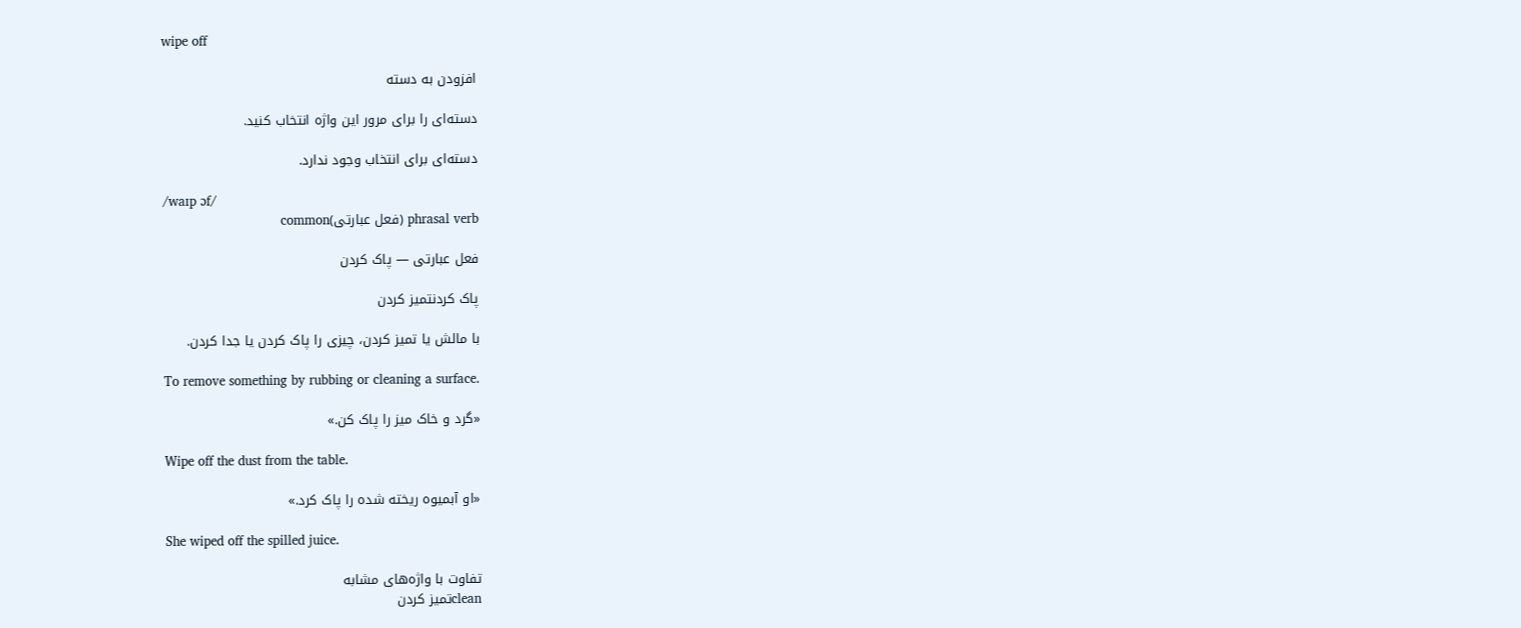wipe off

افزودن به دسته

دسته‌ای را برای مرور این واژه انتخاب کنید.

دسته‌ای برای انتخاب وجود ندارد.

/waɪp ɔf/
phrasal verb (فعل عبارتی)common

فعل عبارتی — پاک کردن

پاک کردنتمیز کردن

با مالش یا تمیز کردن، چیزی را پاک کردن یا جدا کردن.

To remove something by rubbing or cleaning a surface.

«گرد و خاک میز را پاک کن.»

Wipe off the dust from the table.

«او آبمیوه ریخته شده را پاک کرد.»

She wiped off the spilled juice.

تفاوت با واژه‌های مشابه
cleanتمیز کردن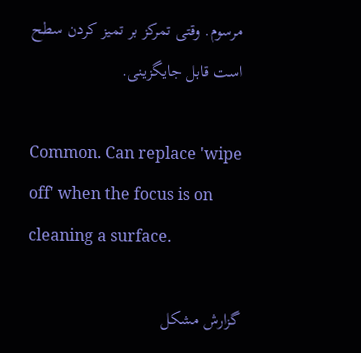مرسوم. وقتی تمرکز بر تمیز کردن سطح است قابل جایگزینی.

Common. Can replace 'wipe off' when the focus is on cleaning a surface.

گزارش مشکل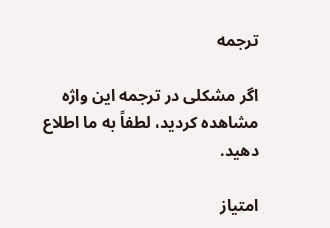ترجمه

اگر مشکلی در ترجمه این واژه مشاهده کردید، لطفاً به ما اطلاع دهید.

امتیاز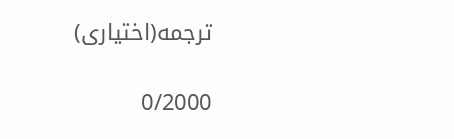ترجمه(اختیاری)

0/2000